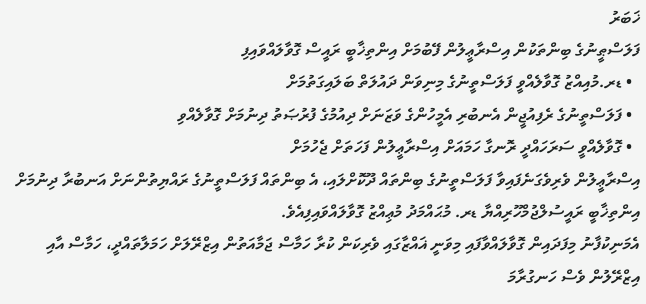ޚަބަރު
ފަލަސްޠީނުގެ ބިންތަކުން އިސްރާޢީލުން ފޭބުމަށް އިންތިޚާބީ ރައީސް ގޮވާލައްވައިފި
  • ޑރ.މުއިއްޒު ގޮވާލެއްވީ ފަލަސްތީނުގެ މިނިވަން ދައުލަތް ބަލައިގަތުމަށް
  • ފަލަސްތީނުގެ ރެފިއުޖީން އެނބުރި އެމީހުންގެ ވަޒަނަށް ދިއުމުގެ ފުރުޞަތު ދިނުމަށް ގޮވާލެއްވި
  • ގޮވާލެއްވީ ސަރަހައްދީ ރޮނގާ ހަމައަށް އިސްރާޢީލުން ފަހަތަށް ޖެހުމަށް
އިސްރާޢީލުން ވެރިވެގަނެފައިވާ ފަލަސްތީނުގެ ބިންތައް ދޫކޮށްލައި، އެ ބިންތައް ފަލަސްތީނުގެ ރައްޔިތުންނަށް އަނބުރާ ދިނުމަށް އިންތިޚާބީ ރައީސުލްޖުމްހޫރިއްޔާ ޑރ. މުޙައްމަދު މުޢިއްޒު ގޮވާލައްވައިފިއެވެ.
އެމަނިކުފާނު މިފަދައިން ގޮވާލައްވާފައި މިވަނީ ޣައްޒާގައި ވެރިކަން ކުރާ ހަމާސް ޖަމާއަތުން އިޒްރޭލަށް ހަމަލާތައްދީ، ހަމާސް އާއި އިޒްރޭލުން ވެސް ހަނގުރާމަ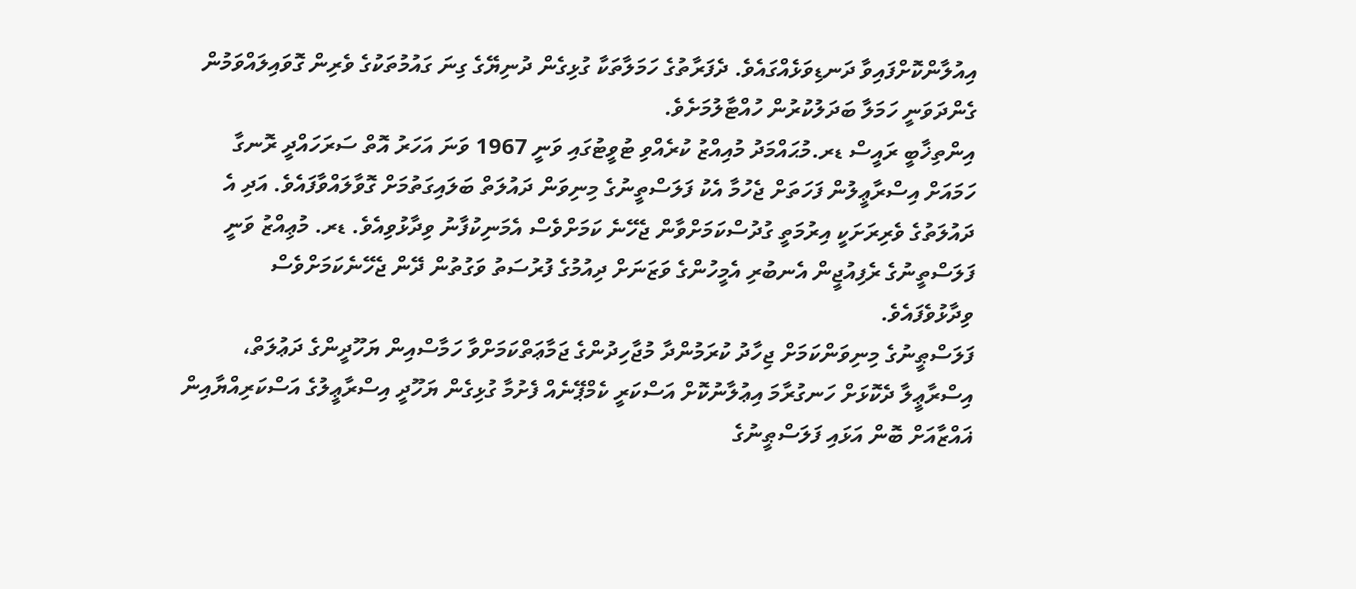އިއުލާންކޮށްފައިވާ ދަނޑިވަޅެއްގައެވެ. ދެފަރާތުގެ ހަމަލާތަކާ ގުޅިގެން ދުނިޔޭގެ ގިނަ ގައުމުތަކުގެ ވެރިން ގޮވައިލައްވަމުން ގެންދަވަނީ ހަމަލާ ބަދަލުކުރުން ހުއްޓާލުމަށެވެ.
އިންތިޚާބީ ރައީސް ޑރ.މުޙައްމަދު މުއިއްޒު ކުރެއްވި ޓުވީޓުގައި ވަނީ 1967 ވަނަ އަހަރު އޮތް ސަރަހައްދީ ރޮނގާ ހަމައަށް އިސްރާޢީލުން ފަހަތަށް ޖެހުމާ އެކު ފަލަސްތީނުގެ މިނިވަން ދައުލަތް ބަލައިގަތުމަށް ގޮވާލައްވާފައެވެ. އަދި އެ ދައުލަތުގެ ވެރިރަށަކީ އިރުމަތީ ގުދުސްކަމަށްވާން ޖެހޭނެ ކަމަށްވެސް އެމަނިކުފާނު ވިދާޅުވިއެވެ. ޑރ. މުޢިއްޒު ވަނީ ފަލަސްތީނުގެ ރެފިއުޖީން އެނބުރި އެމީހުންގެ ވަޒަނަށް ދިއުމުގެ ފުރުސަތު ވަގުތުން ދޭން ޖެހޭނެކަމަށްވެސް ވިދާޅުވެފައެވެ.
ފަލަސްޠީނުގެ މިނިވަންކަމަށް ޖިހާދު ކުރަމުންދާ މުޖާހިދުންގެ ޖަމާޢަތްކަމަށްވާ ހަމާސްއިން ޔަހޫދީންގެ ދަޢުލަތް، އިސްރާޢީލާ ދެކޮޅަށް ހަނގުރާމަ އިޢުލާނުކޮށް އަސްކަރީ ކެމްޕޭނެއް ފެށުމާ ގުޅިގެން ޔަހޫދީ އިސްރާޢީލުގެ އަސްކަރިއްޔާއިން ޣައްޒާއަށް ބޮން އަޅައި ފަލަސްޠީނުގެ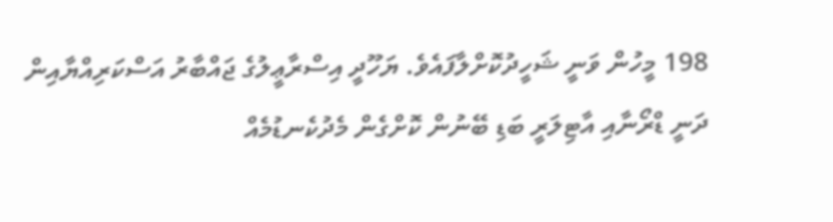198 މީހުން ވަނީ ޝަހީދުކޮށްލާފައެވެ. ޔަހޫދީ އިސްރާޢީލުގެ ޖައްބާރު އަސްކަރިއްޔާއިން ދަނީ ޑްރޯނާއި އާޓިލަރީ ބަޑި ބޭނުން ކޮށްގެން މެދުކެނޑުމެއް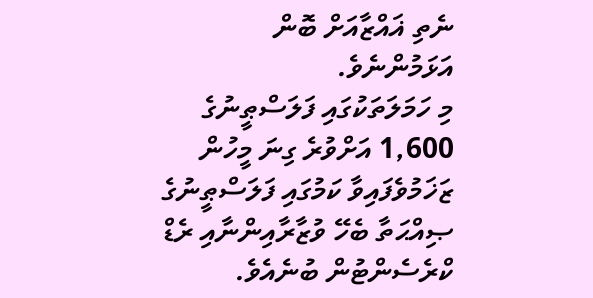ނެތި ޣައްޒާއަށް ބޮން އަޅަމުންނެވެ.
މި ހަމަލަތަކުގައި ފަލަސްޠީނުގެ 1,600 އަށްވުރެ ގިނަ މީހުން ޒަޚަމުވެފައިވާ ކަމުގައި ފަލަސްޠީނުގެ ޞިއްޙަތާ ބެހޭ ވުޒާރާއިންނާއި ރެޑް ކްރެސެންޓުން ބުނެއެވެ.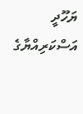ޔަހޫދީ އަސްކަރިއްޔާގެ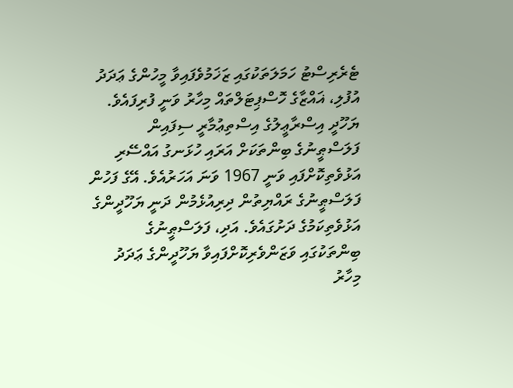ޓެރެރިސްޓު ހަމަލަތަކުގައި ޒަޚަމުވެފައިވާ މީހުންގެ ޢަދަދު އުފުލި، ޣައްޒާގެ ހޮސްޕިޓަލްތައް މިހާރު ވަނީ ފުރިފައެވެ.
ޔަހޫދީ އިސްރާޢީލުގެ އިސްތިޢުމާރީ ސިފައިން ފަލަސްޠީނުގެ ބިންތަކަށް އަރައި ހުޅަނގު އައްސޭރި އަޅުވެތިކޮށްފައި ވަނީ 1967 ވަނަ އަހަރުއެވެ. އޭގެ ފަހުން ފަލަސްޠީނުގެ ރައްޔިތުން ދިރިއުޅެމުން ދަނީ ޔަހޫދީންގެ އަޅުވެތިކަމުގެ ދަށުގައެވެ. އަދި، ފަލަސްޠީނުގެ ބިންތަކުގައި ވަޒަންވެރިކޮށްފައިވާ ޔަހޫދީންގެ ޢަދަދު މިހާރު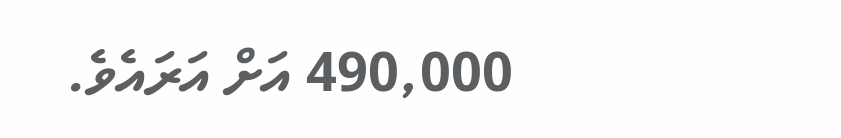490,000 އަށް އަރައެވެ.